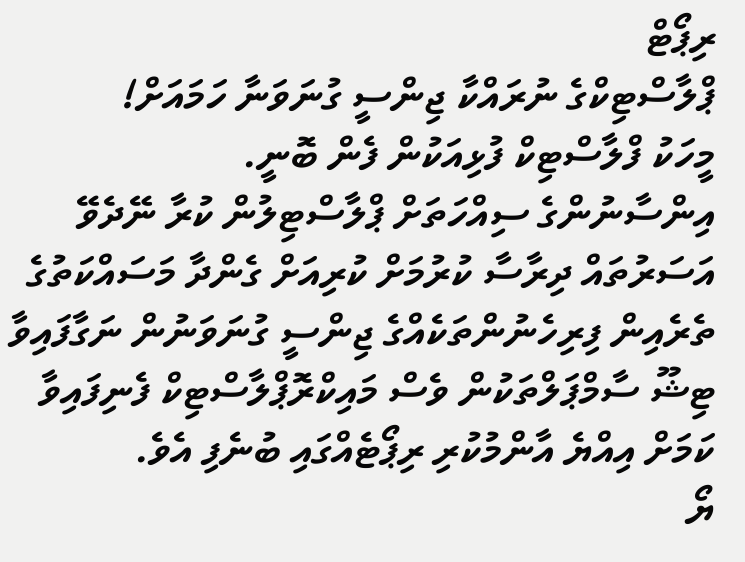ރިޕޯޓް
ޕްލާސްޓިކްގެ ނުރައްކާ ޖިންސީ ގުނަވަނާ ހަމައަށް!
މީހަކު ފްލާސްޓިކް ފުޅިއަކުން ފެން ބޮނީ.
އިންސާނުންގެ ސިއްހަތަށް ޕްލާސްޓިލުން ކުރާ ނޭދެވޭ އަސަރުތައް ދިރާސާ ކުރުމަށް ކުރިއަށް ގެންދާ މަސައްކަތުގެ ތެރެއިން ފިރިހެނުންތަކެއްގެ ޖިންސީ ގުނަވަނުން ނަގާފައިވާ ޓިޝޫ ސާމްޕަލްތަކުން ވެސް މައިކްރޮޕްލާސްޓިކް ފެނިފައިވާ ކަމަށް އިއްޔެ އާންމުކުރި ރިޕޯޓެއްގައި ބުނެފި އެވެ.
ޔޯ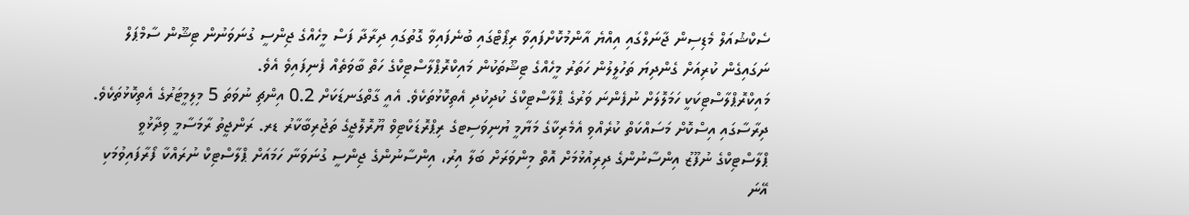ސެކްޝުއަލް މެޑިސިން ޖާނަލްގައި އިއްޔެ އާންމުކޮށްފައިވާ ރިޕޯޓްގައި ބުނެފައިވާ ގޮތުގައި ދިރާދާ ފަސް މީހެއްގެ ޖިންސީ ގުނަވަނުން ޓިޝޫން ސާމްޕަލް ނަގައިގެން ކުރިއަށް ގެންދިޔަ ތަހުލީލުން ހަތަރު މީހެއްގެ ޓިޝޫތަކުން މައިކްރޮޕްލާސްޓިކްގެ ހަތް ބާވަތެއް ފެނިފައިވެ އެވެ.
މައިކްރޮޕްލާސްޓިކަކީ ހަމަލޮލަށް ނުފެންނަ ވަރުގެ ޕްލާސްޓިކްގެ ކުދިކުދި އެތިކޮޅުތަކެވެ. އެއީ ގާތްގަނޑަކަށް 0.2 އިންޗި ނުވަތަ 5 މިލިމީޓަރުގެ އެތިކޮޅުތަކެވެ.
ދިރާސާގައި އިސްކޮށް މަސައްކަތް ކުރެއްވި އެމެރިކާގެ މަޔާމީ ޔުނިވަސިޓގެ ރިޕްރޮޑަކްޓިވް ޔޫރޮލޮޖީގެ ތަޖުރިބާކާރު ޑރ. ރަންޖީތު ރާމަސާމީ ވިދާޅުވީ ޕްލާސްޓިކްގެ ނުފޫޒު އިންސާނުންގެ ދިރިއުޅުމަށް އޮތް މިންވަރަށް ބަލާ އިރު، އިންސާނުންގެ ޖިންސީ ގުނަވަނާ ހަމައަށް ޕްލާސްޓިކް ނުރައްކާ ފޯރާފައިވުމަކި އޭނަ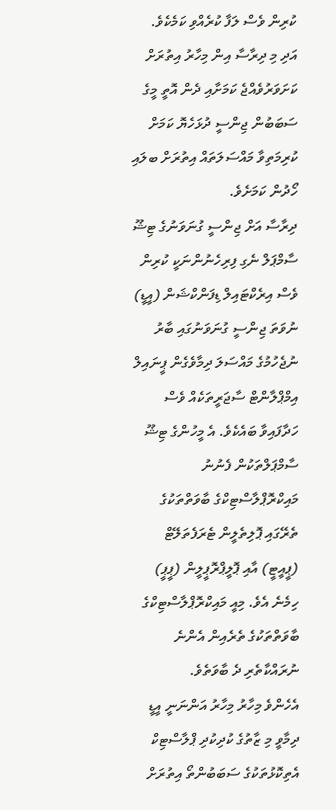ކުރިން ވެސް ލަފާ ކުރެއްވި ކަމެކެވެ.
އަދި މި ދިރާސާ އިން މިހާރު އިތުރަށް ކަށަވަރުވެއްޖެ ކަމަށާއި ދެން އޮތީ މީގެ ސަބަބުން ޖިންސީ ދުޅަހެޔޮ ކަމަށް ކުރިމަތިވާ މައްސަލަތައް އިތުރަށް ބލައި ހޯދުން ކަމަށެވެ.
ދިރާސާ އަށް ޖިންސީ ގުނަވަނުގެ ޓިޝޫ ސާމްޕަލް ނެގި ފިރިހެނުންނަކީ ކުރިން ވެސް އިރެކްޓައިލް ޑިފަންކްޝަން (އީޑީ) ނުވަތަ ޖިންސީ ގުނަވަނުގައި ބާރު ނުޖެހުމުގެ މައްސަލަ ދިމާވެގެން ޕީނައިލް އިމްޕްލާންޓް ސާޖަރީތަކެއް ވެސް ހަދާފައިވާ ބައެކެވެ. އެ މީހުންގެ ޓިޝޫ ސާމްޕަލްތަކުން ފެނުނު މައިކްރޮޕްލާސްޓިކްގެ ބާވަތްތަކުގެ ތެރޭގައި ޕޮލިތެލީން ޓެރަފެތަލޭޓް (ޕީއީޓީ) އާއި ޕޮލީޕްރޮޕީލީން (ޕީޕީ) ހިމެނެ އެވެ. މިއީ މައިކްރޮޕްލާސްޓިކްގެ ބާވަތްތަކުގެ ތެރެއިން އެންނެ ނުރައްކާތެރި ދެ ބާވަތެވެ.
އެހެންވެ މިހާރު މިހާރު އަންނަނީ އީޑީ ދިމާވީ މި ޒާތުގެ ކުދިކުދި ޕްލާސްޓިކް އެތިކޮޅުތަކުގެ ސަބަބުންތޯ އިތުރަށް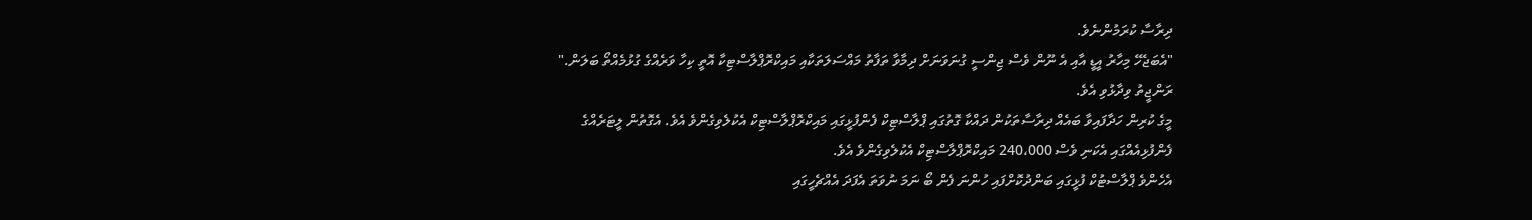ދިރާސާ ކުރަމުންނެވެ.
"އެބަޖެހޭ މިހާރު އީޑީ އާއި އެ ނޫން ވެސް ޖިންސީ ގުނަވަނަށް ދިމާވާ ތަފާތު މައްސަލަތަކާއި މައިކްރޮޕްލާސްޓިކާ އޮތީ ކިހާ ވަރެއްގެ ގުޅުމެއްތޯ ބަލަން." ރަންޖީތު ވިދާޅުވި އެވެ.
މީގެ ކުރިން ހަދާފައިވާ ބައެއް ދިރާސާތަކުން ދައްކާ ގޮތުގައި ޕްލާސްޓިކް ފެންފުޅީގައި މައިކްރޮޕްލާސްޓިކް އެކުލެވިގެންވެ އެވެ. އެގޮތުން ލީޓަރެއްގެ ފެންފުޅިއެއްގައި އެކަނި ވެސް 240،000 މައިކްރޮޕްލާސްޓިކް އެކުލެވިގެންވެ އެވެ.
އެހެންވެ ޕްލާސްޓުކް ފުޅީގައި ބަންދުކޮށްފައި ހުންނަ ފެން ބޯ ނަމަ ނުވަތަ އެފަދަ އެއްޗެހީގައި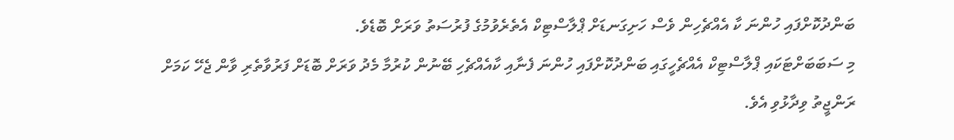ބަންދުކޮށްފައި ހުންނަ ކާ އެއްޗެހިން ވެސް ހަށިގަނޑަށް ޕްލާސްޓިކް އެތެރެވުމުގެ ފުރުސަތު ވަރަށް ބޮޑެވެ.
މި ސަބަބަށްޓަކައި ޕްލާސްޓިކް އެއްޗެހީގައި ބަންދުކޮށްފައި ހުންނަ ފެނާއި ކާއެއްޗެހި ބޭނުން ކުރުމާ މެދު ވަރަށް ބޮޑަށް ފަރުވާތެރި ވާން ޖެހޭ ކަމަށް ރަންޖީތު ވިދާޅުވި އެވެ.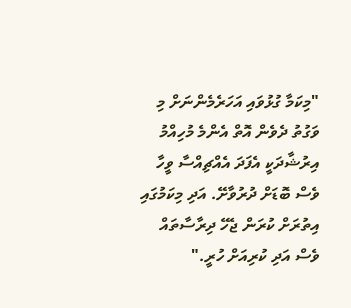"މިކަމާ ގުޅުވައި އަހަރެމެންނަށް މި ވަގުތު ދެވެން އޮތް އެންމެ މުހިއްމު އިރުޝާދަކީ އެފަދަ އެއްޗިއްސާ ވީހާ ވެސް ބޮޑަށް ދުރުވާށޭ. އަދި މިކަމުގައި އިތުރަށް ކުރަން ޖެހޭ ދިރާސާތައް ވެސް އަދި ކުރިއަށް ހުރީ."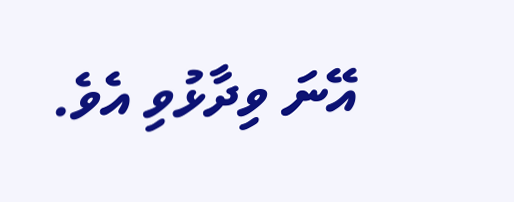އޭނަ ވިދާޅުވި އެވެ.